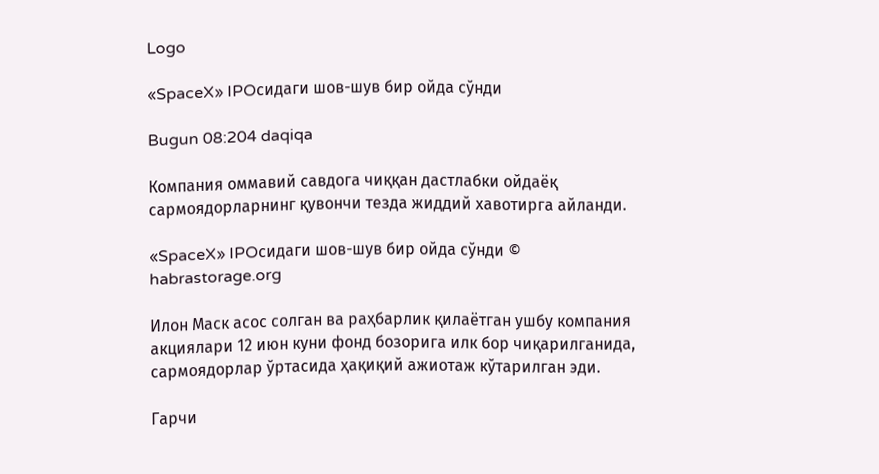Logo

«SpaceX» IPOсидаги шов-шув бир ойда сўнди

Bugun 08:204 daqiqa

Компания оммавий савдога чиққан дастлабки ойдаёқ сармоядорларнинг қувончи тезда жиддий хавотирга айланди.

«SpaceX» IPOсидаги шов-шув бир ойда сўнди © habrastorage.org

Илон Маск асос солган ва раҳбарлик қилаётган ушбу компания акциялари 12 июн куни фонд бозорига илк бор чиқарилганида, сармоядорлар ўртасида ҳақиқий ажиотаж кўтарилган эди.

Гарчи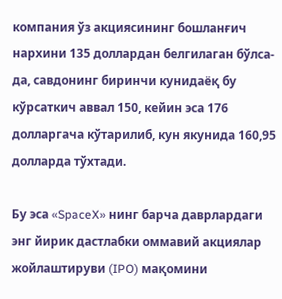компания ўз акциясининг бошланғич нархини 135 доллардан белгилаган бўлса-да, савдонинг биринчи кунидаёқ бу кўрсаткич аввал 150, кейин эса 176 долларгача кўтарилиб, кун якунида 160,95 долларда тўхтади.

Бу эса «SpaceX» нинг барча даврлардаги энг йирик дастлабки оммавий акциялар жойлаштируви (IPO) мақомини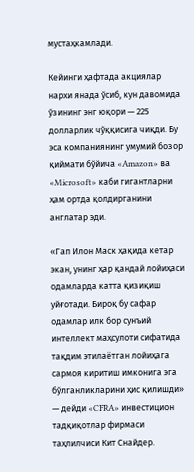мустаҳкамлади.

Кейинги ҳафтада акциялар нархи янада ўсиб, кун давомида ўзининг энг юқори — 225 долларлик чўққисига чиқди. Бу эса компаниянинг умумий бозор қиймати бўйича «Amazon» ва «Microsoft» каби гигантларни ҳам ортда қолдирганини англатар эди.

«Гап Илон Маск ҳақида кетар экан, унинг ҳар қандай лойиҳаси одамларда катта қизиқиш уйғотади. Бироқ бу сафар одамлар илк бор сунъий интеллект маҳсулоти сифатида тақдим этилаётган лойиҳага сармоя киритиш имконига эга бўлганликларини ҳис қилишди» — дейди «CFRA» инвестицион тадқиқотлар фирмаси таҳлилчиси Кит Снайдер.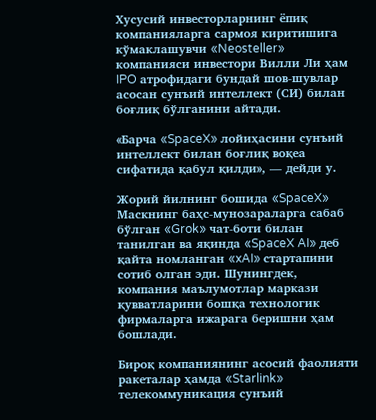Хусусий инвесторларнинг ёпиқ компанияларга сармоя киритишига кўмаклашувчи «Neosteller» компанияси инвестори Вилли Ли ҳам IPO атрофидаги бундай шов-шувлар асосан сунъий интеллект (СИ) билан боғлиқ бўлганини айтади.

«Барча «SpaceX» лойиҳасини сунъий интеллект билан боғлиқ воқеа сифатида қабул қилди», — дейди у.

Жорий йилнинг бошида «SpaceX» Маскнинг баҳс-мунозараларга сабаб бўлган «Grok» чат-боти билан танилган ва яқинда «SpaceX AI» деб қайта номланган «xAI» стартапини сотиб олган эди. Шунингдек, компания маълумотлар маркази қувватларини бошқа технологик фирмаларга ижарага беришни ҳам бошлади.

Бироқ компаниянинг асосий фаолияти ракеталар ҳамда «Starlink» телекоммуникация сунъий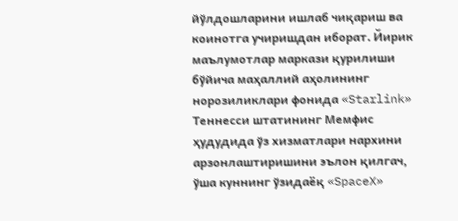йўлдошларини ишлаб чиқариш ва коинотга учиришдан иборат. Йирик маълумотлар маркази қурилиши бўйича маҳаллий аҳолининг норозиликлари фонида «Starlink» Теннесси штатининг Мемфис ҳудудида ўз хизматлари нархини арзонлаштиришини эълон қилгач, ўша куннинг ўзидаёқ «SpaceX»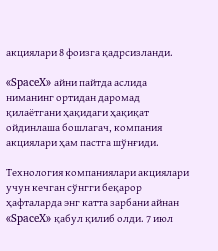акциялари 8 фоизга қадрсизланди.

«SpaceX» айни пайтда аслида ниманинг ортидан даромад қилаётгани ҳақидаги ҳақиқат ойдинлаша бошлагач, компания акциялари ҳам пастга шўнғиди.

Технология компаниялари акциялари учун кечган сўнгги беқарор ҳафталарда энг катта зарбани айнан «SpaceX» қабул қилиб олди. 7 июл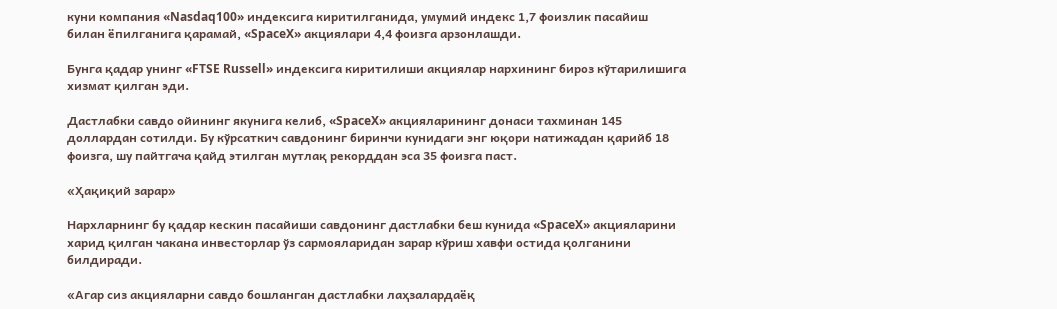куни компания «Nasdaq100» индексига киритилганида, умумий индекс 1,7 фоизлик пасайиш билан ёпилганига қарамай, «SpaceX» акциялари 4,4 фоизга арзонлашди.

Бунга қадар унинг «FTSE Russell» индексига киритилиши акциялар нархининг бироз кўтарилишига хизмат қилган эди.

Дастлабки савдо ойининг якунига келиб, «SpaceX» акцияларининг донаси тахминан 145 доллардан сотилди. Бу кўрсаткич савдонинг биринчи кунидаги энг юқори натижадан қарийб 18 фоизга, шу пайтгача қайд этилган мутлақ рекорддан эса 35 фоизга паст.

«Ҳақиқий зарар»

Нархларнинг бу қадар кескин пасайиши савдонинг дастлабки беш кунида «SpaceX» акцияларини харид қилган чакана инвесторлар ўз сармояларидан зарар кўриш хавфи остида қолганини билдиради.

«Агар сиз акцияларни савдо бошланган дастлабки лаҳзалардаёқ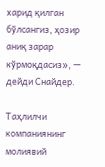харид қилган бўлсангиз, ҳозир аниқ зарар кўрмоқдасиз», — дейди Снайдер.

Таҳлилчи компаниянинг молиявий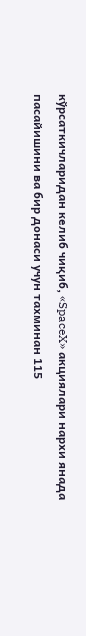кўрсаткичларидан келиб чиқиб, «SpaceX» акциялари нархи янада пасайишини ва бир донаси учун тахминан 115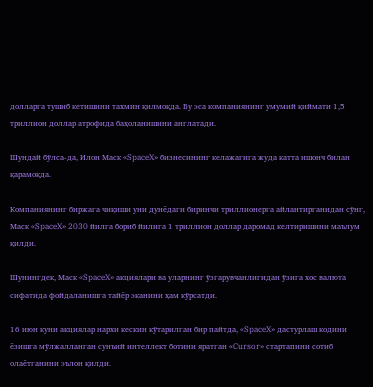долларга тушиб кетишини тахмин қилмоқда. Бу эса компаниянинг умумий қиймати 1,5 триллион доллар атрофида баҳоланишини англатади.

Шундай бўлса-да, Илон Маск «SpaceX» бизнесининг келажагига жуда катта ишонч билан қарамоқда.

Компаниянинг биржага чиқиши уни дунёдаги биринчи триллионерга айлантирганидан сўнг, Маск «SpaceX» 2030 йилга бориб йилига 1 триллион доллар даромад келтиришини маълум қилди.

Шунингдек, Маск «SpaceX» акциялари ва уларнинг ўзгарувчанлигидан ўзига хос валюта сифатида фойдаланишга тайёр эканини ҳам кўрсатди.

16 июн куни акциялар нархи кескин кўтарилган бир пайтда, «SpaceX» дастурлаш кодини ёзишга мўлжалланган сунъий интеллект ботини яратган «Cursor» стартапини сотиб олаётганини эълон қилди.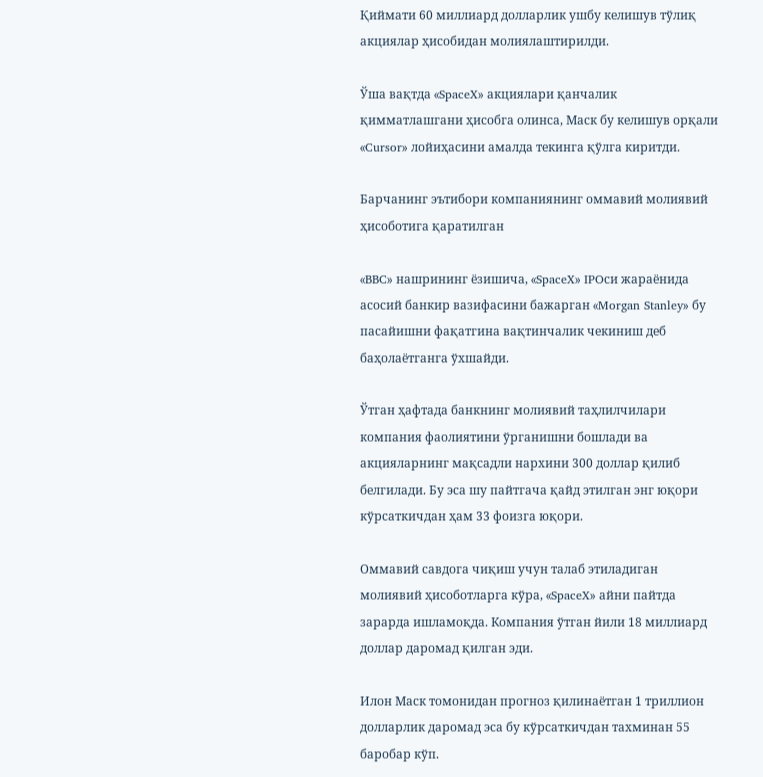Қиймати 60 миллиард долларлик ушбу келишув тўлиқ акциялар ҳисобидан молиялаштирилди.

Ўша вақтда «SpaceX» акциялари қанчалик қимматлашгани ҳисобга олинса, Маск бу келишув орқали «Cursor» лойиҳасини амалда текинга қўлга киритди.

Барчанинг эътибори компаниянинг оммавий молиявий ҳисоботига қаратилган

«BBC» нашрининг ёзишича, «SpaceX» IPOси жараёнида асосий банкир вазифасини бажарган «Morgan Stanley» бу пасайишни фақатгина вақтинчалик чекиниш деб баҳолаётганга ўхшайди.

Ўтган ҳафтада банкнинг молиявий таҳлилчилари компания фаолиятини ўрганишни бошлади ва акцияларнинг мақсадли нархини 300 доллар қилиб белгилади. Бу эса шу пайтгача қайд этилган энг юқори кўрсаткичдан ҳам 33 фоизга юқори.

Оммавий савдога чиқиш учун талаб этиладиган молиявий ҳисоботларга кўра, «SpaceX» айни пайтда зарарда ишламоқда. Компания ўтган йили 18 миллиард доллар даромад қилган эди.

Илон Маск томонидан прогноз қилинаётган 1 триллион долларлик даромад эса бу кўрсаткичдан тахминан 55 баробар кўп.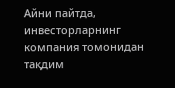Айни пайтда, инвесторларнинг компания томонидан тақдим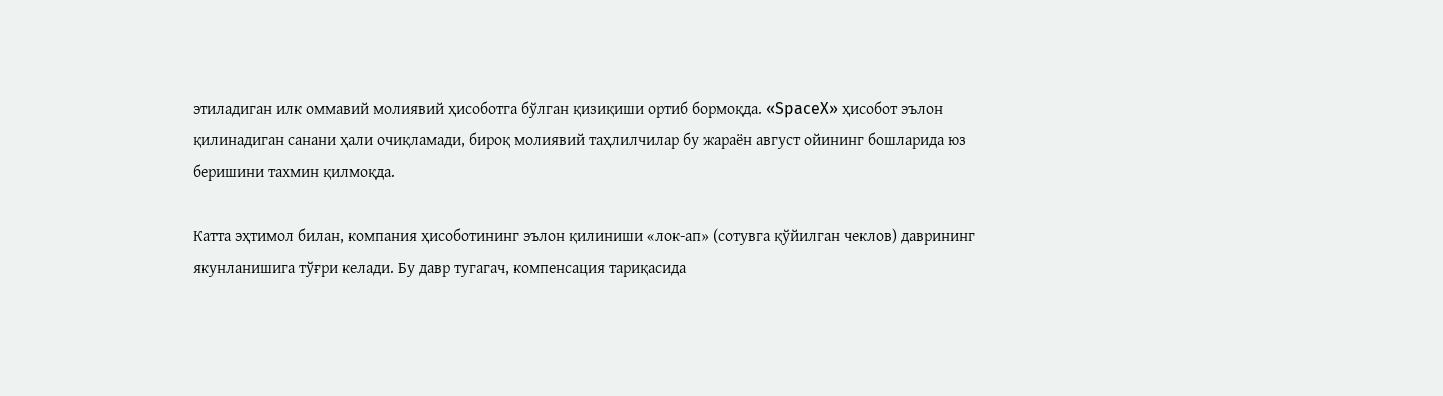этиладиган илк оммавий молиявий ҳисоботга бўлган қизиқиши ортиб бормоқда. «SpaceX» ҳисобот эълон қилинадиган санани ҳали очиқламади, бироқ молиявий таҳлилчилар бу жараён август ойининг бошларида юз беришини тахмин қилмоқда.

Катта эҳтимол билан, компания ҳисоботининг эълон қилиниши «лок-ап» (сотувга қўйилган чеклов) даврининг якунланишига тўғри келади. Бу давр тугагач, компенсация тариқасида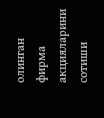олинган фирма акцияларини сотиши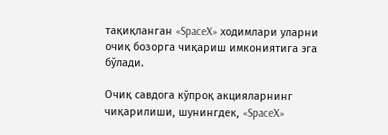тақиқланган «SpaceX» ходимлари уларни очиқ бозорга чиқариш имкониятига эга бўлади.

Очиқ савдога кўпроқ акцияларнинг чиқарилиши, шунингдек, «SpaceX»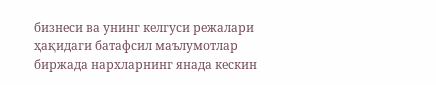бизнеси ва унинг келгуси режалари ҳақидаги батафсил маълумотлар биржада нархларнинг янада кескин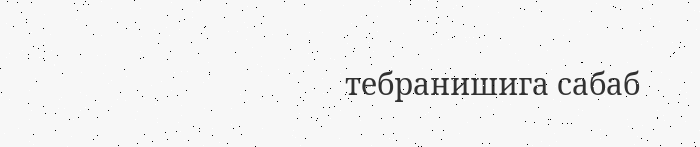тебранишига сабаб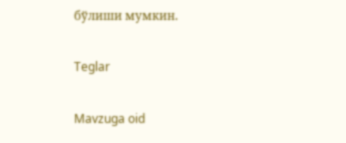бўлиши мумкин.

Teglar

Mavzuga oid